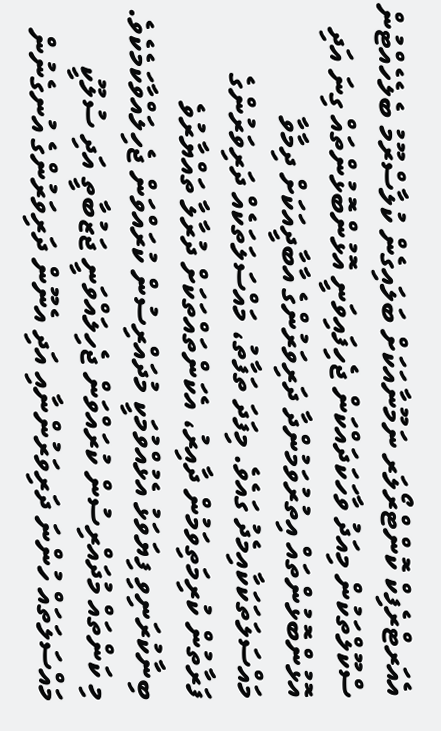އެއަރޓްރެފިކް ކޮންޓްރޯލަރ ނަމޫނާއަކަށް ބަލައިގެން ކުލާސްރޫމު ބެލެހެއްޓުން
ސްކޫލްތަކުން މިއަދު ވާހަކަދައްކަން ޖެހިފައިވަނީ އޮޅުންބޮޅުންތައް ގިނަ އަދި އޮޅުންބޮޅުންތައް އިތުރުވަމުންދާ ދަރިވަރުންގެ އާބާދީއަކަށް ދިމާވާ މައްސަލަތަކަކާއިމެދު ގައެވެ. މިފަދަ ތަފާތު، މައްސަލަތަކެއް ދަރިވަރުންގެ ފަރާތުން ކުރިމަތިވަމުން ދާއިރު، އެކަންތައްތަކަށް ދުރާލާ ތައްޔާރުވެ ބިނާކުރަނިވި ފިޔަވަޅު އެޅުއްވުމަކީ މުދައްރިސުން ކުރައްވަން ޖެހިލައްވާކަމެކެވެ. މި ކަންތައް މުދައްރިސުން ކުރައްވަން ޖެހިލައްވަނީ ޖަޒުބާތީ އަދި ސުލޫކީ މައްސަލަތައް ހުންނަ ދަރިވަރުންނާއި އަދި އެނޫން ދަރިވަރުންގެ އުނގެނުން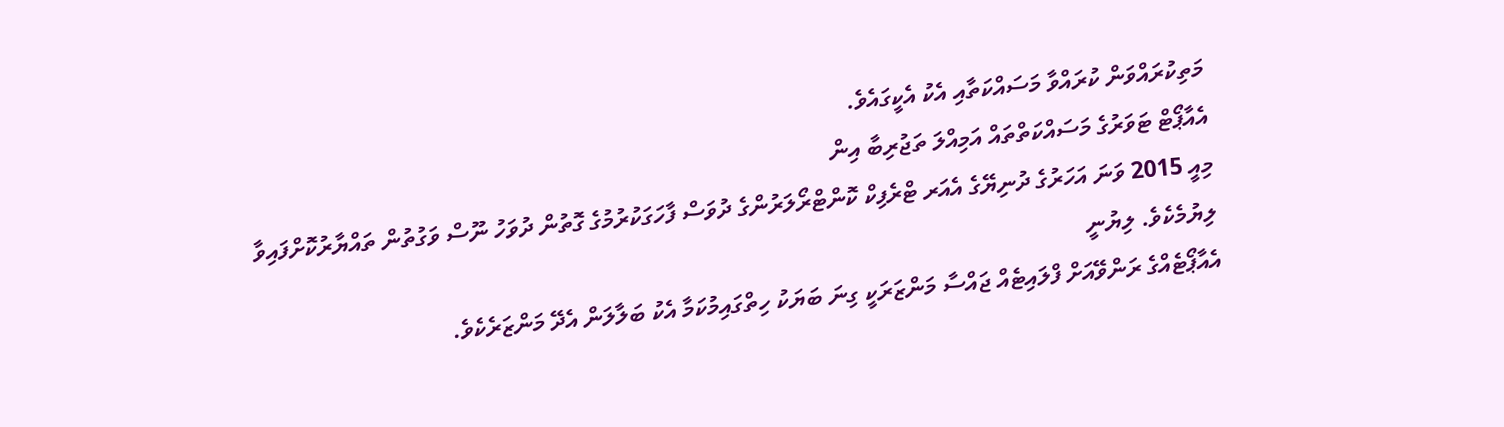މަތިކުރައްވަން ކުރައްވާ މަސައްކަތާއި އެކު އެކީގައެވެ.
އެއާޕޯޓް ޓަވަރުގެ މަސައްކަތްތައް އަމިއްލަ ތަޖުރިބާ އިން
މިއީ 2015 ވަނަ އަހަރުގެ ދުނިޔޭގެ އެއަރ ޓްރެފިކް ކޮންޓްރޯލަރުންގެ ދުވަސް ފާހަގަކުރުމުގެ ގޮތުން ދުވަހު ނޫސް ވަގުތުން ތައްޔާރުކޮށްފައިވާ
ލިޔުމެކެވެ. ލިޔުނީ
އެއާޕޯޓެއްގެ ރަންވޭއަށް ފްލައިޓެއް ޖައްސާ މަންޒަރަކީ ގިނަ ބަޔަކު ހިތްގައިމުކަމާ އެކު ބަލާލަން އެދޭ މަންޒަރެކެވެ.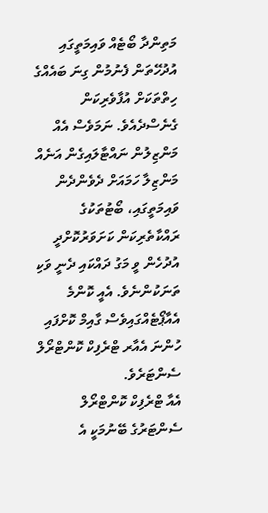މަތިންދާ ބޯޓެއް ވައިމަތީގައި އުދުހޭތަން ފެނުމުން ގިނަ ބައެއްގެ ހިތްތަކަށް އުފާވެރިކަން ގެނެސްދެއެވެ. ނަމަވެސް އެއް މަންޒިލުން ނައްޓާލައިގެން އަނެއް މަންޒިލާ ހަމައަށް ދެވެންދެން ވައިމަތީގައި، ބޯޓުތަކުގެ ރައްކާތެރިކަން ކަށަވަރުކޮށްދީ އުދުހެން ވީ މަގު ދައްކައި ދެނީ ވަކި ތަނަކުންނެވެ. އެއީ ކޮންމެ އެއާޕޯޓެއްގައިވެސް ގާއިމް ކޮށްފައި ހުންނަ އެއާރ ޓްރެފިކް ކޮންޓްރޯލް ސެންޓަރެވެ.
އެއާ ޓްރެފިކް ކޮންޓްރޯލް ސެންޓަރުގެ ބޭނުމަކީ އެ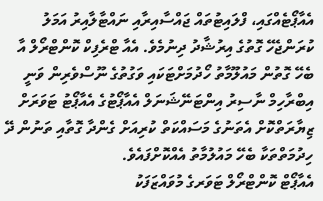އެއާޕޯޓެއްގައި، ފްލައިޓުތައް ޖައްސާއިރާއި ނައްޓާލާއިރު އަމަލު ކުރަންޖެހޭ ގޮތުގެ އިރުޝާދު ދިނުމެވެ. އެއާ ޓްރެފިކް ކޮންޓްރޯލް އާ ބެހޭ ގޮތުން މައުލޫމާތު ހޯދުމަށްޓަކައި ވަގުތުގެ ނޫސްވެރިން ވަނީ އިބްރާހިމް ނާސިރު އިންޓަނޭޝަނަލް އެއާޕޯޓުގެ އެއާޕޯޓު ޓަވަރަށް ޒިޔާރަތްކޮށް އެތަނުގެ މަސައްކަތް ކުރިއަށް ގެންދާ ގޮތާއި ތަނުން ދޭ ހިދުމަތްތަކާ ބެހޭ މައުލުމާތު އެއްކޮށްފައެވެ.
އެއާޕޯޓް ކޮންޓްރޯލް ޓަވަރގެ މުވައްޒަފަކު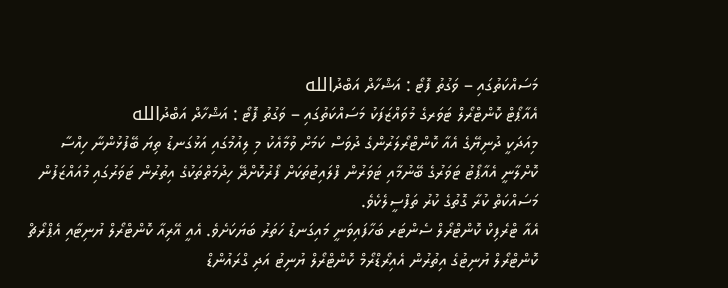މަސައްކަތުގައި – ވަގުތު ފޮޓޯ : އަޝްހާދް އަބްދުالله
އެއާޕޯޓް ކޮންޓްރޯލް ޓަވަރގެ މުވައްޒަފަކު މަސައްކަތުގައި – ވަގުތު ފޮޓޯ : އަޝްހާދް އަބްދުالله
މިއަދަކީ ދުނިޔޭގެ އެއާ ކޮންޓްރޯލަރުންގެ ދުވަސް ކަމަށް ވުމާއެކު މި ލިއުމުގައި އަޅުގަނޑު ތިޔަ ބޭފުޅުންނާ ހިއްސާ ކޮށްލާނީ އެއާޕޯޓު ޓަވަރުގެ ބޭނުމާއި ޓަވަރުން ފްލައިޓުތަކަށް ފޯރުކޮށްދޭ ހިދުމަތްތަކުގެ އިތުރުން ޓަވަރުގައި މުއައްޒަފުން މަސައްކަތް ކުރާ ގޮތުގެ ކުރު ތަފްސީލެކެވެ.
އެއާ ޓްރެފިކް ކޮންޓްރޯލް ސެންޓަރ ބަހާފައިވަނީ މައިގަނޑު ހަތަރު ބަޔަކަށެވެ. އެއީ އޭރިއާ ކޮންޓްރޯލް ޔުނިޓާއި އެޕްރޯޗް ކޮންޓްރޯލް ޔުނިޓުގެ އިތުރުން އެއިރޯޑްރޯމް ކޮންޓްރޯލް ޔުނިޓު އަދި ގްރައުންޑް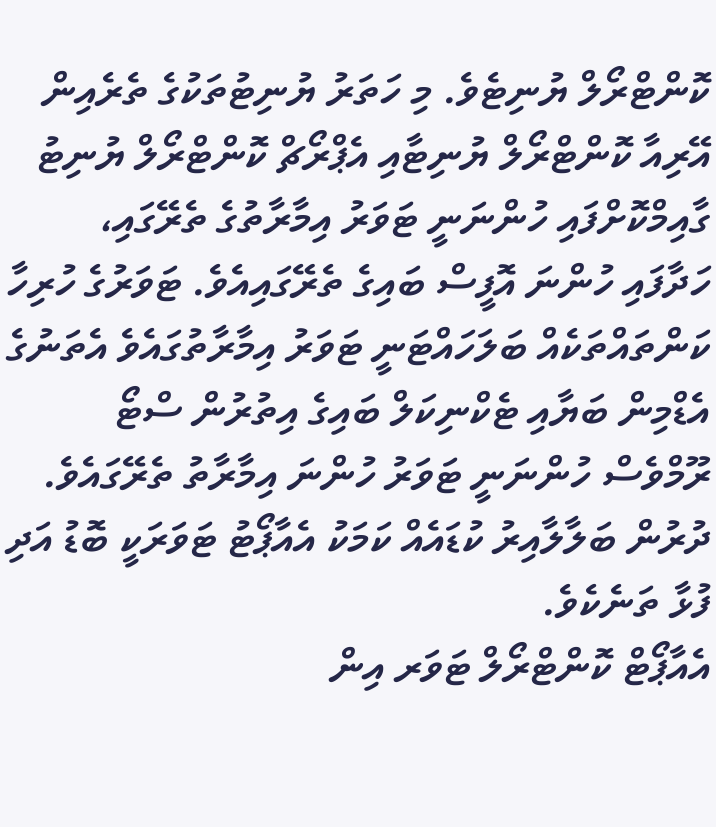ކޮންޓްރޯލް ޔުނިޓެވެ. މި ހަތަރު ޔުނިޓުތަކުގެ ތެރެއިން އޭރިއާ ކޮންޓްރޯލް ޔުނިޓާއި އެޕްރޯޗް ކޮންޓްރޯލް ޔުނިޓު ގާއިމްކޮށްފައި ހުންނަނީ ޓަވަރު އިމާރާތުގެ ތެރޭގައި، ހަދާފައި ހުންނަ އޮފީސް ބައިގެ ތެރޭގައިއެވެ. ޓަވަރުގެ ހުރިހާ ކަންތައްތަކެއް ބަލަހައްޓަނީ ޓަވަރު އިމާރާތުގައެވެ އެތަނުގެ އެޑްމިން ބަޔާއި ޓެކްނިކަލް ބައިގެ އިތުރުން ސްޓޯ ރޫމްވެސް ހުންނަނީ ޓަވަރު ހުންނަ އިމާރާތު ތެރޭގައެވެ. ދުރުން ބަލާލާއިރު ކުޑައެއް ކަމަކު އެއާޕޯޓު ޓަވަރަކީ ބޮޑު އަދި ފުޅާ ތަނެކެވެ.
އެއާޕޯޓް ކޮންޓްރޯލް ޓަވަރ އިން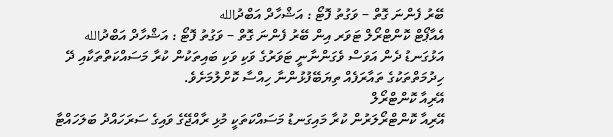ބޭރު ފެންނަ ގޮތް – ވަގުތު ފޮޓޯ : އަޝްހާދް އަބްދުالله
އެއާޕޯޓް ކޮންޓްރޯލް ޓަވަރ އިން ބޭރު ފެންނަ ގޮތް – ވަގުތު ފޮޓޯ : އަޝްހާދް އަބްދުالله
އަޅުގަނޑު ދެން އަވަސް ވެގަންނާނީ ޓަވަރުގެ ވަކި ވަކި ބައިތަކުން ކުރާ މަސައްކަތްތަކާއި ދޭ ހިދުމަތްތަކުގެ ތައާރަފެއް ތިޔަބޭފުޅުންނާ ހިއްސާ ކޮށްލުމަށެވެ.
އޭރިއާ ކޮންޓްރޯލް
އޭރިއާ ކޮންޓްރޯލަރުން ކުރާ މައިގަނޑު މަސައްކަތަކީ މުޅި ރާއްޖޭގެ ވައިގެ ސަރަހައްދު ބަލަހައްޓާ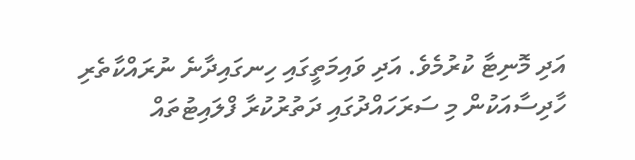އަދި މޮނިޓާ ކުރުމެވެ. އަދި ވައިމަތީގައި ހިނގައިދާނެ ނުރައްކާތެރި ހާދިސާއަކުން މި ސަރަހައްދުގައި ދަތުރުކުރާ ފްލައިޓުތައް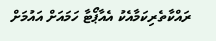ރައްކާތެރިކަމާއެކު އެއާޕޯޓާ ހަމައަށް އައުމަށް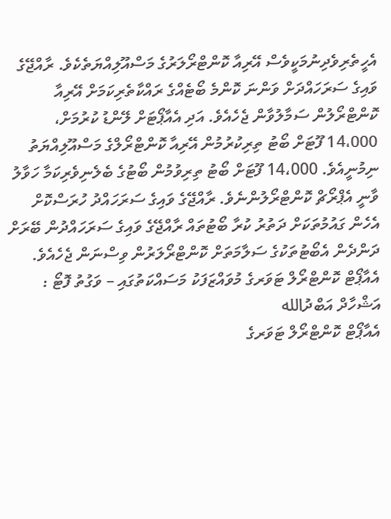އެހީތެރިވެދިނުމަކީވެސް އޭރިއާ ކޮންޓްރޯލަރުގެ މަސްއޫލިއްޔަތެކެވެ. ރާއްޖޭގެ ވައިގެ ސަރަހައްދަށް ވަންނަ ކޮންމެ ބޯޓެއްގެ ރައްކާތެރިކަމަށް އޭރިއާ ކޮންޓްރޯލުން ސަމާލުވާން ޖެހެއެވެ. އަދި އެއާޕޯޓަށް ލޭންޑު ކުރުމަށް، 14،000 ފޫޓަށް ބޯޓު ތިރިކުރުމުން އޭރިއާ ކޮންޓްރޯލްގެ މަސްއޫލިއްޔަތު ނިމުނީއެވެ. 14،000 ފޫޓަށް ބޯޓު ތިރިވުމުން ބޯޓުގެ ބެލެނިވެރިކަމާ ހަވާލު ވާނީ އެޕްރޯޗް ކޮންޓްރޯލުންނެވެ. ރާއްޖޭގެ ވައިގެ ސަރަހައްދު ހުރަސްކޮށް އެހެން ގައުމުތަކަށް ދަތުރު ކުރާ ބޯޓުތައް ރާއްޖޭގެ ވައިގެ ސަރަހައްދުން ބޭރަށް ދަންދެން އެބޯޓުތަކުގެ ސަލާމަތަށް ކޮންޓްރޯލަރުން ވިސްނަން ޖެހެއެވެ.
އެއާޕޯޓް ކޮންޓްރޯލް ޓަވަރގެ މުވައްޒަފަކު މަސައްކަތުގައި – ވަގުތު ފޮޓޯ : އަޝްހާދް އަބްދުالله
އެއާޕޯޓް ކޮންޓްރޯލް ޓަވަރގެ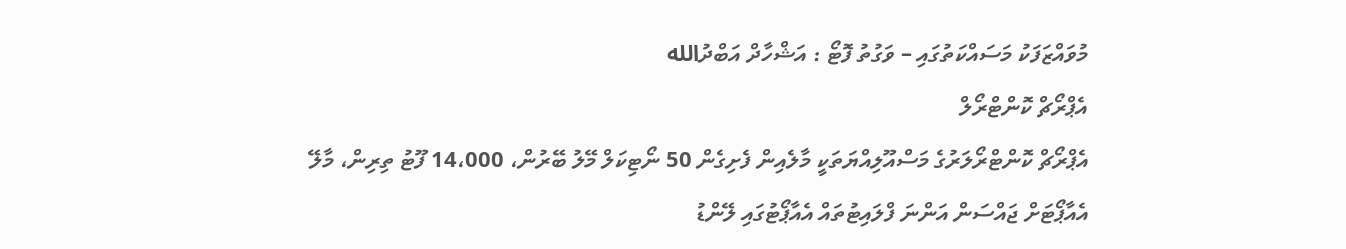މުވައްޒަފަކު މަސައްކަތުގައި – ވަގުތު ފޮޓޯ : އަޝްހާދް އަބްދުالله
އެޕްރޯޗް ކޮންޓްރޯލް
އެޕްރޯޗް ކޮންޓްރޯލަރުގެ މަސްއޫލިއްޔަތަކީ މާލެއިން ފެށިގެން 50 ނޯޓިކަލް މޭލު ބޭރުން، 14،000 ފޫޓު ތިރިން، މާލޭ އެއާޕޯޓަށް ޖައްސަން އަންނަ ފްލައިޓުތައް އެއާޕޯޓުގައި ލޭންޑު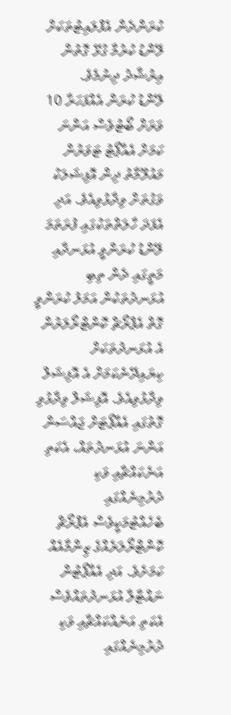ކުރަންދެން އެފްލައިޓުތަކަށް ލޭންޑު ކުރުމާ ގުޅޭ ގޮތުން އިރުޝާދު ދިނުމެވެ.
ލޭންޑު ކުރަން އެއްފަހަރާ 10 ވަރަށް ބޯޓުވެސް އަންނަ ކަމަށް އެއާޕޯޓު ޓަވަރުން މައުލޫމާތު ދިން އޮފިޝަލަކު ވަގުތަށް ވިދާޅުވިއެވެ. އަދި އެފަދަ ހާލަތްތަކުގައި ފުރަތަމަ ލޭންޑު ކުރަންވީ އުޅަނދާއި މަތީގައި ދެން ތިބި އުޅަނދުތަކުން އަމަލު ކުރަންވީ ގޮތް އެޕްރޯޗް ކޮންޓްރޯލަރުން އެ އުޅަނދުތަކަށް ކިޔައިދޭނެކަމަށް އެ އޮފިޝަލް ވިދާޅުވިއެވެ. އޮފިޝަލް ވިދާޅުވި ގޮތުގައި އެއާޕޯޓަށް ޖައްސަން އަންނަ އުޅަނދުތައް، އެކަތި އަނެކައްޗާއި ވަކި ދުރުމިނެއްގައި ބެހެއްޓުމަކީވެސް އެޕްރޯޗް ކޮންޓްރޯލަރެއްގެ ޒިންމާއެއް ކަމަށެވެ. އަދި އެއާޕޯޓުން ނައްޓާލާ އުޅަނދުތައްވެސް އެކަތި އަނެއްކައްޗާއި ވަކި ދުރުމިނެއްގައި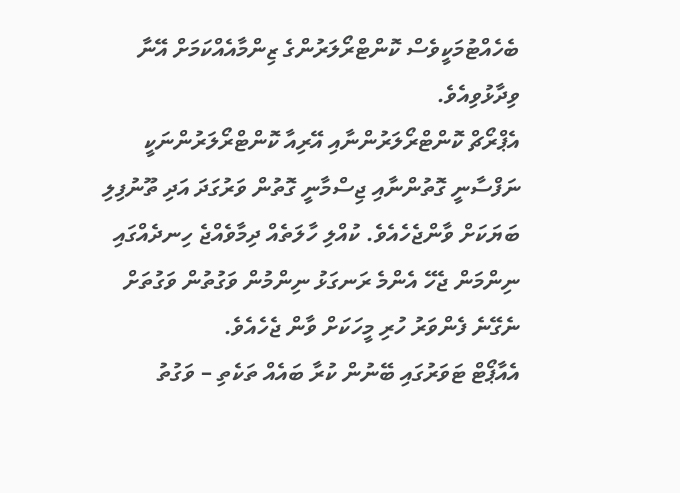ބެހެއްޓުމަކީވެސް ކޮންޓްރޯލަރުންގެ ޒިންމާއެއްކަމަށް އޭނާ ވިދާޅުވިއެވެ.
އެޕްރޯޗް ކޮންޓްރޯލަރުންނާއި އޭރިއާ ކޮންޓްރޯލަރުންނަކީ ނަފްސާނީ ގޮތުންނާއި ޖިސްމާނީ ގޮތުން ވަރުގަދަ އަދި ތޫނުފިލި ބަޔަކަށް ވާންޖެހެއެވެ. ކުއްލި ހާލަތެއް ދިމާވެއްޖެ ހިނދެއްގައި ނިންމަން ޖެހޭ އެންމެ ރަނގަޅު ނިންމުން ވަގުތުން ވަގުތަށް ނެގޭނެ ފެންވަރު ހުރި މީހަކަށް ވާން ޖެހެއެވެ.
އެއާޕޯޓް ޓަވަރުގައި ބޭނުން ކުރާ ބައެއް ތަކެތި – ވަގުތު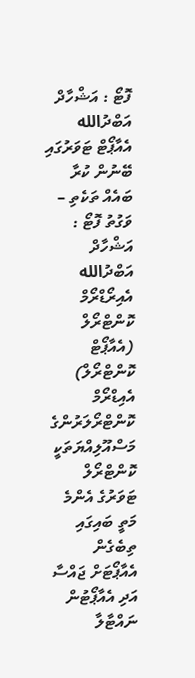ފޮޓޯ : އަޝްހާދް އަބްދުالله
އެއާޕޯޓް ޓަވަރުގައި ބޭނުން ކުރާ ބައެއް ތަކެތި – ވަގުތު ފޮޓޯ : އަޝްހާދް އަބްދުالله
އެއިރޯޑްރޯމް ކޮންޓްރޯލް (އެއާޕޯޓް ކޮންޓްރޯލް)
އެއިޑްރޯމް ކޮންޓްރޯލަރުންގެ މަސްއޫލިއްޔަތަކީ ކޮންޓްރޯލް ޓަވަރުގެ އެންމެ މަތީ ބައިގައި ތިބެގެން އެއާޕޯޓަށް ޖައްސާ އަދި އެއާޕޯޓުން ނައްޓާލާ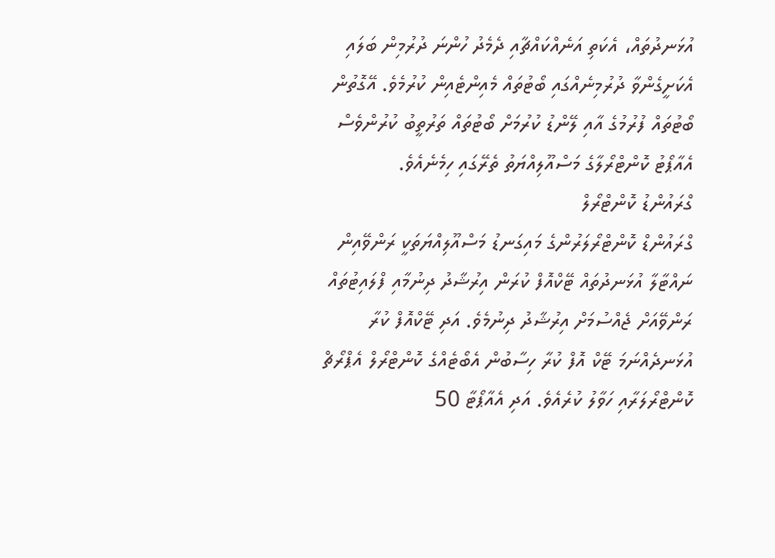އުޅަނދުތައް، އެކަތި އަނެއްކައްޗާއި ދެމެދު ހުންނަ ދުރުމިން ބަލައި އެކަށީގެންވާ ދުރުމިނެއްގައި ބޯޓުތައް މެއިންޓެއިން ކުރުމެވެ. އޭގޮތުން ބޯޓުތައް ފުރުމުގެ އާއި ލޭންޑު ކުރުމަށް ބޯޓުތައް ތަރުތީބު ކުރުންވެސް އެއާޕޯޓު ކޮންޓްރޯލާގެ މަސްއޫލިއްޔަތު ތެރޭގައި ހިމެނެއެވެ.
ގްރައުންޑު ކޮންޓްރޯލް
ގްރައުންޑް ކޮންޓްރޯލަރުންގެ މައިގަނޑު މަސްއޫލިއްޔަތަކީ ރަންވޭއިން ނައްޓާލާ އުޅަނދުތައް ޓޭކްއޮފް ކުރަން އިރުޝާދު ދިނުމާއި ފްލައިޓުތައް ރަންވޭއަށް ޖެއްސުމަށް އިރުޝާދު ދިނުމެވެ. އަދި ޓޭކްއޮފް ކުރާ އުޅަނދެއްނަމަ ޓޭކް އޮފް ކުރާ ހިސާބުން އެބޯޓެއްގެ ކޮންޓްރޯލް އެޕްރޯޗް ކޮންޓްރޯލަރާއި ހަވާލު ކުރެއެވެ. އަދި އެއާޕޯޓާ 50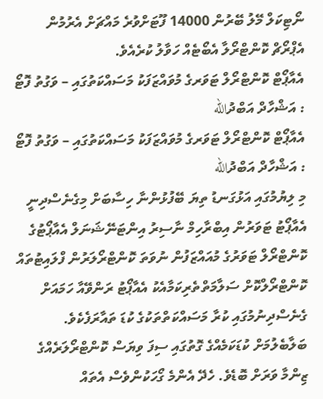ނޯޓިކަލް މޭލު ބޭރުން 14000 ފޫޓަށްވުރެ މައްޗަށް އެރުމުން އެޕްރޯޗް ކޮންޓްރޯލާ އެބޯޓެއް ހަވާލު ކުރެއެވެ.
އެއާޕޯޓް ކޮންޓްރޯލް ޓަވަރގެ މުވައްޒަފަކު މަސައްކަތުގައި – ވަގުތު ފޮޓޯ : އަޝްހާދް އަބްދުالله
އެއާޕޯޓް ކޮންޓްރޯލް ޓަވަރގެ މުވައްޒަފަކު މަސައްކަތުގައި – ވަގުތު ފޮޓޯ : އަޝްހާދް އަބްދުالله
މި ލިޔުމުގައި އަޅުގަނޑު ތިޔަ ބޭފުޅުންނާ ހިސާބަށް މިގެނެސްދިނީ އެއާޕޯޓު ޓަވަރުން އިބްރާހިމް ނާސިރު އިންޓަނޭޝަނަލް އެއާޕޯޓުގެ ކޮންޓްރޯލް ޓަވަރުގެ މުއައްޒަފުން ނުވަތަ ކޮންޓްރޯލަރުން ފްލައިޓުތައް ކޮންޓްރޯލްކޮށް ސަލާމަތްތެރިކަމާއެކު އެއާޕޯޓު ރަންވޭއާ ހަމައަށް ގެނެސްދިނުމުގައި ކުރާ މަސައްކަތްތަކުގެ ކުޑަ ތައާރަފެކެވެ. ބަލާބެލުމަށް ކުޑަކަމެއްގެ ގޮތުގައި ސިފަ ވިޔަސް ކޮންޓްރޯލަރެއްގެ ޒިންމާ ވަރަށް ބޮޑެވެ. ހެދޭ އެންމެ ގޯހަކުންވެސް އެތައް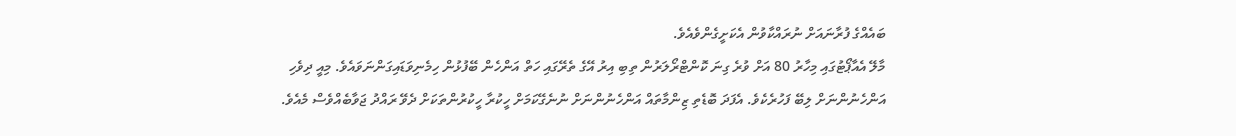ބައެއްގެ ފުރާނައަށް ނުރައްކާވުން އެކަށީގެންވެއެވެ.
މާލޭ އެއާޕޯޓުގައި މިހާރު 80 އަށް ވުރެ ގިނަ ކޮންޓްރޯލަރުން ތިބި އިރު އޭގެ ތެރޭގައި ހަތް އަންހެން ބޭފުޅުން ހިމެނިވަޑައިގަންނަވައެވެ. މިއީ ދިވެހި އަންހެނުންނަށް ލިބޭ ފަހުރެކެވެ. އެފަދަ ބޮޑެތި ޒިންމާތައް އަންހެނުންނަށް ނުނެގޭކަމަށް ހީކުރާ ހީކުރުންތަކަށް ދެވޭ ރައްދު ޖަވާބެއްވެސް މެއެވެ.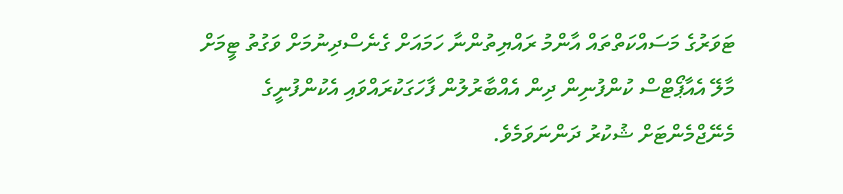ޓަވަރުގެ މަސައްކަތްތައް އާންމު ރައްޔިތުންނާ ހަމައަށް ގެނެސްދިނުމަށް ވަގުތު ޓީމަށް މާލޭ އެއާޕޯޓްސް ކުންފުނިން ދިން އެއްބާރުލުން ފާހަގަކުރައްވައި އެކުންފުނީގެ މެނޭޖްމެންޓަށް ޝުކުރު ދަންނަވަމެވެ.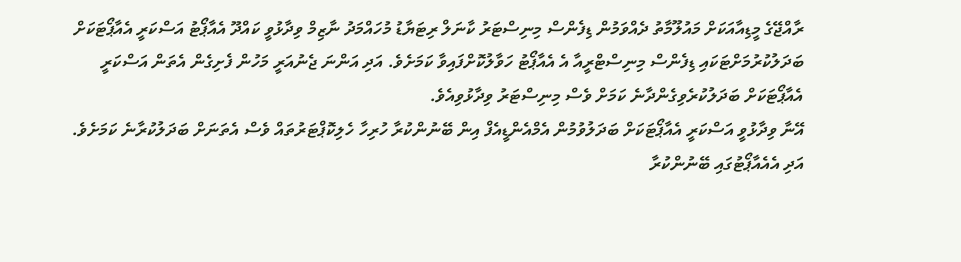ރާއްޖޭގެ މީޑިއާއަކަށް މައުލޫމާތު ދެއްވަމުން ޑިފެންސް މިނިސްޓަރު ކާނަލް ރިޓަޔާޑު މުހައްމަދު ނާޒިމް ވިދާޅުވީ ކައްދޫ އެއާޕޯޓު އަސްކަރީ އެއާޕޯޓަކަށް ބަދަލުކުރުމަށްޓަކައި ޑިފެންސް މިނިސްޓްރީއާ އެ އެއާޕޯޓު ހަވާލުކޮށްފައިވާ ކަމަށެވެ. އަދި އަންނަ ޖެނުއަރީ މަހުން ފެށިގެން އެތަން އަސްކަރީ އެއާޕޯޓަކަށް ބަދަލުކުރެވިގެންދާނެ ކަމަށް ވެސް މިނިސްޓަރު ވިދާޅުވިއެވެ.
އޭނާ ވިދާޅުވީ އަސްކަރީ އެއާޕޯޓަކަށް ބަދަލުވުމުން އެމްއެންޑީއެފް އިން ބޭނުންކުރާ ހުރިހާ ހެލިކޮޕްޓަރުތައް ވެސް އެތަނަށް ބަދަލުކުރާނެ ކަމަށެވެ. އަދި އެއެއާޕޯޓުގައި ބޭނުންކުރާ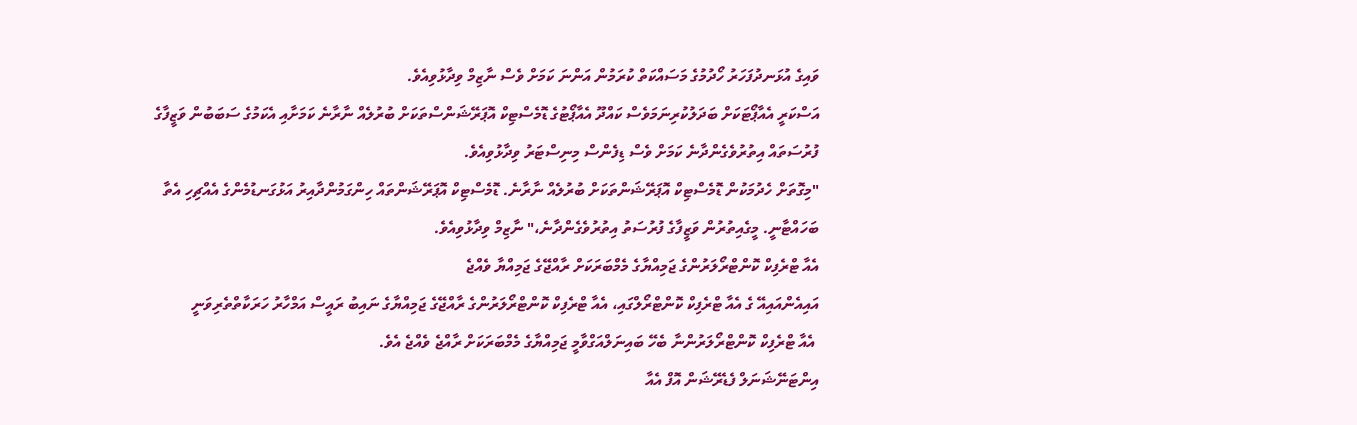ވައިގެ އުޅަނދުފަހަރު ހޯދުމުގެ މަސައްކަތް ކުރަމުން އަންނަ ކަމަށް ވެސް ނާޒިމް ވިދާޅުވިއެވެ.
އަސްކަރީ އެއާޕޯޓަކަށް ބަދަލުކުރިނަމަވެސް ކައްދޫ އެއާޕޯޓުގެ ޑޮމެސްޓިކް އޮޕަރޭޝަންސްތަކަށް ބުރުލެއް ނާރާނެ ކަމަށާއި އެކަމުގެ ސަބަބުން ވަޒީފާގެ ފުރުސަތައް އިތުރުވެގެންދާނެ ކަމަށް ވެސް ޑިފެންސް މިނިސްޓަރު ވިދާޅުވިއެވެ.
"މިގޮތަށް ހެދުމަކުން ޑޮމެސްޓިކް އޮޕަރޭޝަންތަކަށް ބުރުލެއް ނާރާނެ. ޑޮމެސްޓިކް އޮޕަރޭޝަންތައް ހިންގަމުންދާއިރު އަޅުގަނޑުމެންގެ އެއްޗިހި އެތާ ބަހައްޓާނީ. މީގެއިތުރުން ވަޒީފާގެ ފުރުސަތު އިތުރުވެގެންދާނެ،" ނާޒިމް ވިދާޅުވިއެވެ.
އެއާ ޓްރެފިކް ކޮންޓްރޯލަރުންގެ ޖަމިއްޔާގެ މެމްބަރަކަށް ރާއްޖޭގެ ޖަމިއްޔާ ވެއްޖެ
އައިއެންއައިއޭ ގެ އެއާ ޓްރެފިކް ކޮންޓްރޯލްގައި، އެއާ ޓްރެފިކް ކޮންޓްރޯލަރުންގެ ރާއްޖޭގެ ޖަމިއްޔާގެ ނައިބު ރައީސް އަމްހާރު ހަރަކާތްތެރިވަނީ
 އެއާ ޓްރެފިކް ކޮންޓްރޯލަރުންނާ ބެހޭ ބައިނަލްއަގްވާމީ ޖަމިއްޔާގެ މެމްބަރަކަށް ރާއްޖެ ވެއްޖެ އެވެ.
އިންޓަނޭޝަނަލް ފެޑެރޭޝަން އޮފް އެއާ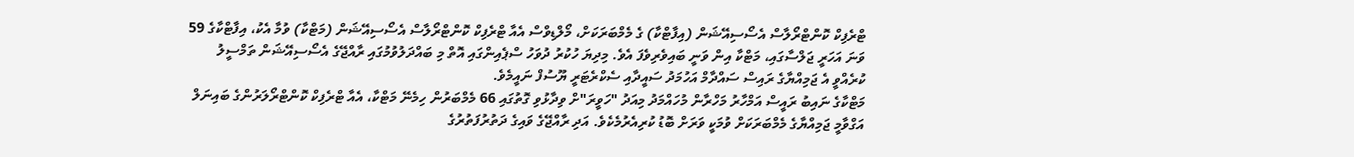ޓްރެފިކް ކޮންޓްރޯލާސް އެސޯސިއޭޝަން (އިފާޓްކާ) ގެ މެމްބަރަކަށް، މޯލްޑިވްސް އެއާ ޓްރެފިކް ކޮންޓްރޯލާސް އެސޯސިއޭޝަން (މަޓްކާ) ވުމާ އެކު، އިފާޓްކާގެ 59 ވަނަ އަހަރީ ޖަލްސާގައި، މަޓްކާ އިން ވަނީ ބައިވެރިވެފަ އެވެ. މިދިޔަ ހުކުރު ދުވަހު ސްޕެއިންގައި އޮތް މި ބައްދަލުވުމުގައި ރާއްޖޭގެ އެސޯސިއޭޝަން ތަމްސީލު ކުރެއްވީ އެ ޖަމިއްޔާގެ ރައިސް ސައްދާމް އަހުމަދު ސައީދާއި ސެކްރެޓަރީ ޔޫސުފް ނައީމެވެ.
މަޓްކާގެ ނައިބު ރައީސް އަމްހާރު މަހްރާން މުހައްމަދު މިއަދު "ހަވީރަ"ށް ވިދާޅުވި ގޮތުގައި 66 މެމްބަރުން ހިމެނޭ މަޓްކާ، އެއާ ޓްރެފިކް ކޮންޓްރޯލަރުންގެ ބައިނަލް އަގްވާމީ ޖަމިއްޔާގެ މެމްބަރަކަށް ވުމަކީ ވަރަށް ބޮޑު ކުރިއެރުމެކެވެ. އަދި ރާއްޖޭގެ ވައިގެ ދަތުރުފަތުރުގެ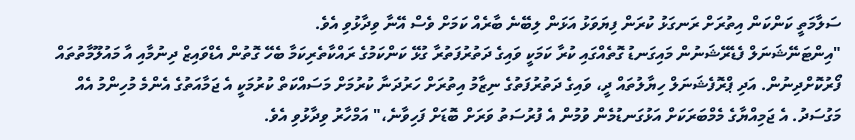ސަލާމަތީ ކަންކަން އިތުރަށް ރަނގަޅު ކުރަން ފިޔަވަޅު އަޅަން ލިބޭނެ ބާރެއް ކަމަށް ވެސް އޭނާ ވިދާޅުވި އެވެ.
"އިންޓަނޭޝަނަލް ފެޑެރޭޝަނުން މައިގަނޑު ގޮތެއްގައި ކުރާ ކަމަކީ ވައިގެ ދަތުރުފަތުރާ ގުޅޭ ކަންކަމުގެ ރައްކާތެރިކަމާ ބެހޭ ގޮތުން އެޑްވައިޒް ދިނުމާއި އާ މައުލޫމާތުތައް ފޯރުކޮށްދިނުން. އަދި ޕްރޮފެޝަނަލް ހިޔާލުތައް ދީ، ވައިގެ ދަތުރުފަތުގެ ނިޒާމު އިތުރަށް ހަރުދަނާ ކުރުމަށް މަސައްކަތް ކުރުމަކީ އެ ޖަމާއަތުގެ އެންމެ މުހިންމު އެއް މަގުސަދު. އެ ޖަމިއްޔާގެ މެމްބަރަކަށް އަޅުގަނޑުމެން ވުމުން އެ ފުރުސަތު ވަރަށް ބޮޑަށް ފަހިވާނެ،" އަމްހާރު ވިދާޅުވި އެވެ.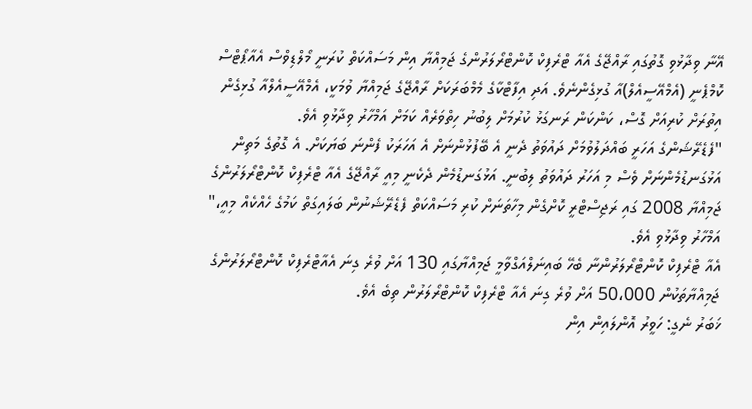އޭނާ ވިދާޅުވި ގޮތުގައި ރާއްޖޭގެ އެއާ ޓްރެފިކް ކޮންޓްރޯލަރުންގެ ޖަމިއްޔާ އިން މަސައްކަތް ކުރަނީ މޯލްޑިވްސް އެއާޕޯޓްސް ކޮމްޕެނީ (އެމްއޭސީއެލް)އާ ގުޅިގެންނެވެ. އަދި އިފާޓްކާގެ މެމްބަރަކަށް ރާއްޖޭގެ ޖަމިއްޔާ ވުމަކީ، އެމްއޭސީއެލްއާ ގުޅިގެން އިތުރަށް ކުރިއަށް ގޮސް، ކަންކަން ރަނގަޅު ކުރުމަށް ލިބުނު ހިތްވަރެއް ކަމަށް އަމްހާރު ވިދާޅުވި އެވެ.
"ފެޑެރޭޝަންގެ އަހަރީ ބައްދަލުވުމަށް ދައުވަތު ދެނީ އެ ބޭފުޅުންނަށް އެ އަހަރަކު ފެންނަ ބަޔަކަށް. އެ ގޮތުގެ މަތިން އަޅުގަނޑުމެންނަށް ވެސް މި އަހަރު ދައުވަތު ލިބުނީ. އަޅުގަނޑުމެން ދެކެނީ މިއީ ރާއްޖޭގެ އެއާ ޓްރެފިކް ކޮންޓްރޯލަރުންގެ ޖަމިއްޔާ 2008 ގައި ރަޖިސްޓްރީ ކޮށްގެން މިހާތަނަށް ކުރި މަސައްކަތް ފެޑެރޭޝަނުން ބަލައިގަތް ކަމުގެ ހެއްކެއް މިއީ،" އަމްހާރު ވިދާޅުވި އެވެ.
އެއާ ޓްރެފިކް ކޮންޓްރޯލަރުންނާ ބެހޭ ބައިނަލްއަގްވާމީ ޖަމިއްޔާގައި 130 އަށް ވުރެ ގިނަ އެއާޓްރެފިކް ކޮންޓްރޯލަރުންގެ ޖަމިއްޔާތަކުން 50،000 އަށް ވުރެ ގިނަ އެއާ ޓްރެފިކް ކޮންޓްރޯލަރުން ތިބެ އެވެ.
ޚަބަރު ނެގީ: ހަވީރު އޮންލައިން އިން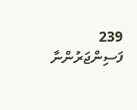239 ފަސިންޖަރުންނާ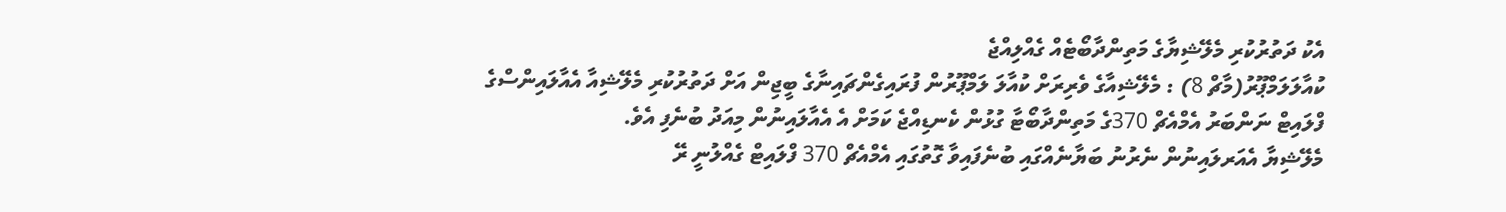އެކު ދަތުރުކުރި މެލޭޝިޔާގެ މަތިންދާބޯޓެއް ގެއްލިއްޖެ
ކުއާލަލަމްޕޫރު(މާޗް 8) : މެލޭޝިއާގެ ވެރިރަށް ކުއާލަ ލަމްޕޫރުން ފުރައިގެންޗައިނާގެ ބީޖިން އަށް ދަތުރުކުރި މެލޭޝިއާ އެއާލައިންސްގެ ފްލައިޓް ނަންބަރު އެމްއެޗް 370ގެ މަތިންދާބޯޓާ ގުޅުން ކެނޑިއްޖެ ކަމަށް އެ އެއާލައިނުން މިއަދު ބުނެފި އެވެ.
މެލޭޝިޔާ އެއަރލައިނުން ނެރުނު ބަޔާނެއްގައި ބުނެފައިވާ ގޮތުގައި އެމްއެޗް 370 ފްލައިޓް ގެއްލުނީ ރޭ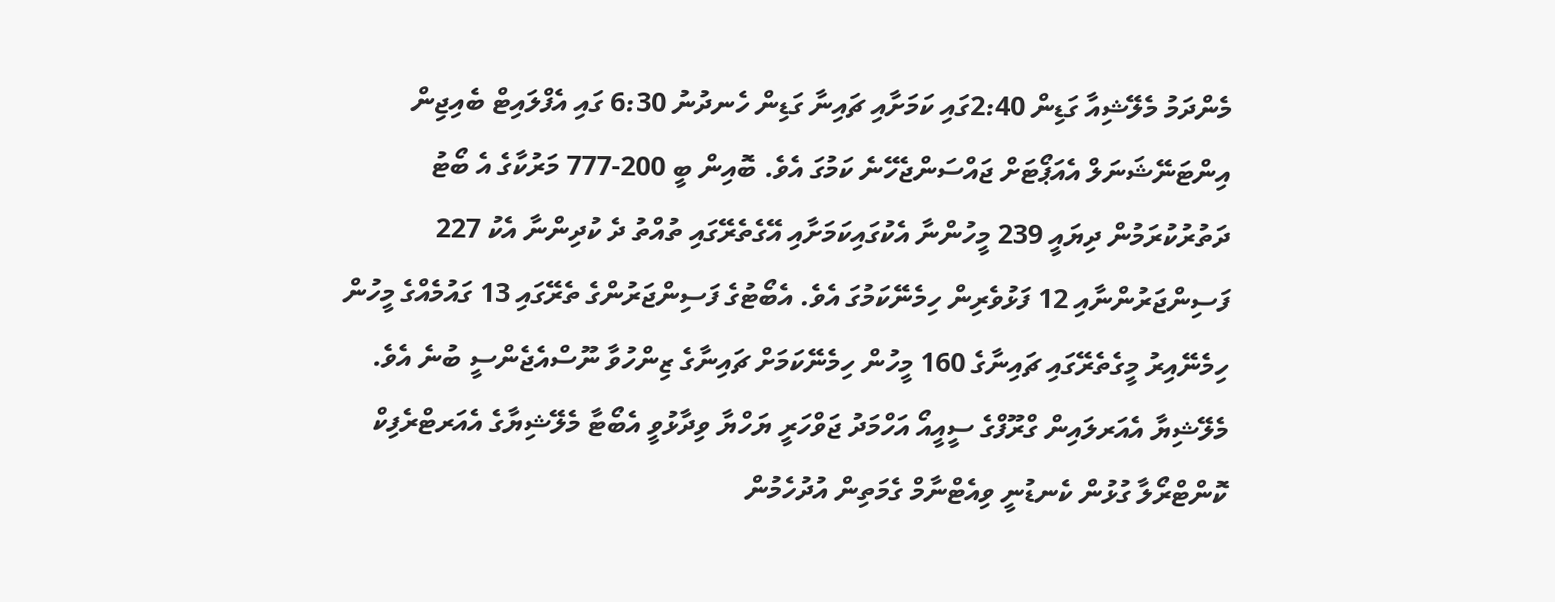މެންދަމު މެލޭޝިއާ ގަޑިން 2:40ގައި ކަމަށާއި ޗައިނާ ގަޑިން ހެނދުނު 6:30 ގައި އެފްލައިޓް ބެއިޖިން އިންޓަނޭޝަނަލް އެއަޕޯޓަށް ޖައްސަންޖެހޭނެ ކަމުގަ އެވެ. ބޮއިން ބީ 200-777 މަރުކާގެ އެ ބޯޓު ދަތުރުކުރަމުން ދިޔައީ 239 މީހުންނާ އެކުގައިކަމަށާއި އޭގެތެރޭގައި ތުއްތު ދެ ކުދިންނާ އެކު 227 ފަސިންޖަރުންނާއި 12 ފަޅުވެރިން ހިމެނޭކަމުގަ އެވެ. އެބޯޓުގެ ފަސިންޖަރުންގެ ތެރޭގައި 13 ގައުމެއްގެ މީހުން ހިމެނޭއިރު މީގެތެރޭގައި ޗައިނާގެ 160 މީހުން ހިމެނޭކަމަށް ޗައިނާގެ ޒިންހުވާ ނޫސްއެޖެންސީ ބުނެ އެވެ.
މެލޭޝިޔާ އެއަރލައިން ގްރޫފްގެ ސީއީއޯ އަހްމަދު ޖަވްހަރީ ޔަހްޔާ ވިދާޅުވީ އެބޯޓާ މެލޭޝިޔާގެ އެއަރޓްރެފިކް ކޮންޓްރޯލާ ގުޅުން ކެނޑުނީ ވިއެޓްނާމް ގެމަތިން އުދުހެމުން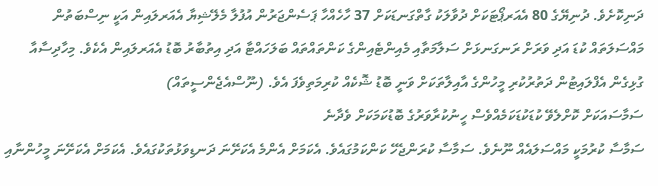ދަނިކޮށެވެ. ދުނިޔޭގެ 80 އެއަރޕޯޓަކަށް ދުވާލަކު ގާތްގަނޑަކަށް 37 ހާހެއްހާ ޕަސެންޖަރުން އުފުލާ މެލޭޝިޔާ އެއަރލައިން އަކީ ނިސްބަތުން މައްސަލަތައް ކުޑަ އަދި ވަރަށް ރަނގަނޅަށް ސަލާމަތާއި މެއިންޓެއިންގެ ކަންތައްތައް ބަލަހައްޓާ އަދި އިތުބާރު ބޮޑު އެއަރލައިން އެކެވެ. މިހާދިސާއާ ގުޅިގެން އެފްލައިޓުން ދަތުރުކުރި މީހުންގެ އާއިލާތަކަށް ވަނީ ބޮޑު ޝޮކެއް ކުރިމަތިވެފަ އެވެ. (ނޫސްއެޖެންސީތައް)
ސަމާސައަކަށް ކޮށްލެވޭ ކުޑަކުޑަކަމެއްވެސް ހީނުކުރާވަރުގެ ބޮޑުކަމަކަށް ވެދާނެ
ސަމާސާ ކުރުމަކީ މައްސަލައެއް ނޫނެވެ. ސަމާސާ ކުރަންޖެހޭ ކަންކަމުގައެވެ. އެކަމަށް އެންމެ އެކަށޭނަ ދަނޑިވަޅުތަކުގައެވެ. އެކަމަށް އެކަށޭނަ މީހުންނާއި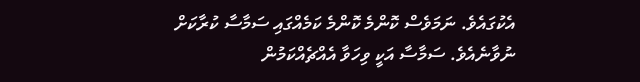އެކުގައެވެ. ނަމަވެސް ކޮންމެ ކޮންމެ ކަމެއްގައި ސަމާސާ ކުރާކަށް ނުވާނެއެވެ. ސަމާސާ އަކީ ވިހަވާ އެއްޗެއްކަމުން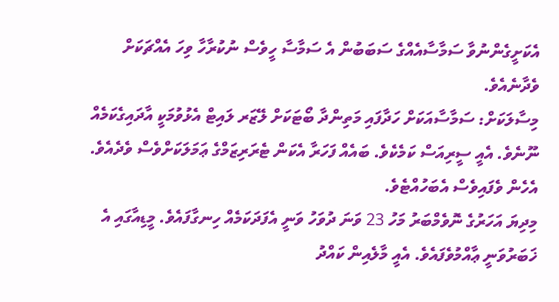އެކަށީގެންނުވާ ސަމާސާއެއްގެ ސަބަބުން އެ ސަމާސާ ހީވެސް ނުކުރާހާ ވިހަ އެއްޗަކަށް ވެދާނެއެވެ.
މިސާލަކަށް: ސަމާސާއަކަށް ހަދާފައި މަތިންދާ ބޯޓަކަށް ލޭޒަރ ލައިޓް އެޅުވުމަކީ އާދައިގެކަމެއް ނޫނެވެ. އެއީ ސީރިއަސް ކަމެކެވެ. ބައެއް ފަހަރާ އެކަން ޓެރަރިޒަމްގެ ޢަމަލަކަށްވެސް ވެދެއެވެ. އެހެން ވެފައިވެސް އެބަހުއްޓެވެ.
މިދިޔަ އަހަރުގެ ނޮވެމްބަރު މަހު 23 ވަނަ ދުވަހު ވަނީ އެފަދަކަމެއް ހިނގާފައެވެ. މީޑިއާގައި އެ ޚަބަރުވަނީ ޢާއްމުވެފައެވެ. އެއީ މާލެއިން ކައްދު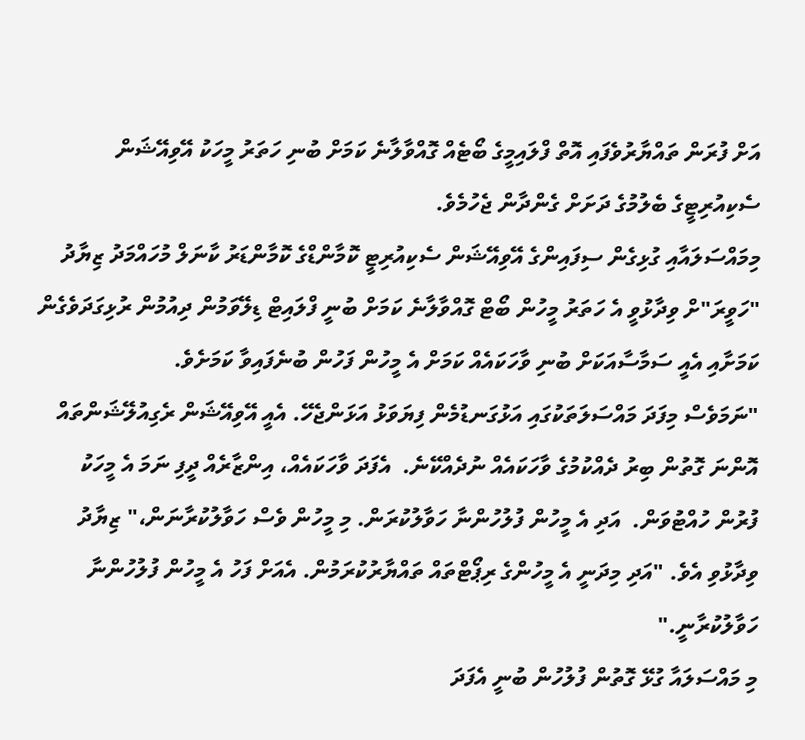އަށް ފުރަން ތައްޔާރުވެފައި އޮތް ފްލައިމީގެ ބޯޓެއް ގޮއްވާލާނެ ކަމަށް ބުނި ހަތަރު މީހަކު އޭވިއޭޝަން ސެކިއުރިޓީގެ ބެލުމުގެ ދަށަށް ގެންދާން ޖެހުމެވެ.
މިމައްސަލައާއި ގުޅިގެން ސިފައިންގެ އޭވިއޭޝަން ސެކިއުރިޓީ ކޮމާންޑްގެ ކޮމާންޑަރު ކާނަލް މުހައްމަދު ޒިޔާދު "ހަވީރަ"ށް ވިދާޅުވީ އެ ހަތަރު މީހުން ބޯޓް ގޮއްވާލާނެ ކަމަށް ބުނީ ފްލައިޓް ޑިލޭވަމުން ދިއުމުން ރުޅިގަދަވެގެން ކަމަށާއި އެއީ ސަމާސާއަކަށް ބުނި ވާހަކައެއް ކަމަށް އެ މީހުން ފަހުން ބުނެފައިވާ ކަމަށެވެ.
"ނަމަވެސް މިފަދަ މައްސަލަތަކުގައި އަޅުގަނޑުމެން ފިޔަވަޅު އަޅަންޖެހޭ. އެއީ އޭވިއޭޝަން ރެގިއުލޭޝަންތައް އޮންނަ ގޮތުން ބިރު ދެއްކުމުގެ ވާހަކައެއް ނުދެއްކޭނެ.  އެފަދަ ވާހަކައެއް، އިންޒާރެއް ދީފި ނަމަ އެ މީހަކު ފުރުން ހުއްޓުވަން.  އަދި އެ މީހުން ފުލުހުންނާ ހަވާލުކުރަން. މި މީހުން ވެސް ހަވާލުކުރާނަން،" ޒިޔާދު ވިދާޅުވި އެވެ. "އަދި މިދަނީ އެ މީހުންގެ ރިޕޯޓްތައް ތައްޔާރުކުރަމުން. އެއަށް ފަހު އެ މީހުން ފުލުހުންނާ ހަވާލުކުރާނީ."
މި މައްސަލައާ ގުޅޭ ގޮތުން ފުލުހުން ބުނީ އެފަދަ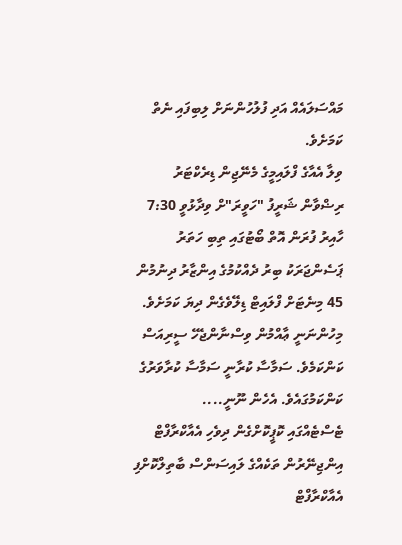މައްސަލައެއް އަދި ފުލުހުންނަށް ލިބިފައި ނެތް ކަމަށެވެ.
ވިލާ އެއާގެ ފްލައިމީގެ މެނޭޖިން ޑިރެކްޓަރު ރިޟްވާން ޝަރީފު "ހަވީރަ"ށް ވިދާޅުވީ 7:30 ހާއިރު ފުރަން އޮތް ބޯޓުގައި ތިބި ހަތަރު ޕަސެންޖަރަކު ބިރު ދެއްކުމުގެ އިންޒާރު ދިނުމުން 45 މިނެޓަށް ފްލައިޓް ޑިލޭވެގެން ދިޔަ ކަމަށެވެ.
މިހުންނަނީ ޢާއްމުން ވިސްނާންޖެހޭ ސީރިއަސް ކަންކަމެވެ. ސަމާސާ ކުރާނީ ސަމާސާ ކުރާވަރުގެ ކަންކަމުގައެވެ. އެހެން ނޫނީ....
ޓެސްޓެއްގައި ކޮޕީކޮށްގެން ދިވެހި އެއާކްރާފްޓް އިންޖިނޭރުން ތަކެއްގެ ލައިސަންސް ބާތިލްކޮށްފި
އެއާކްރާފްޓް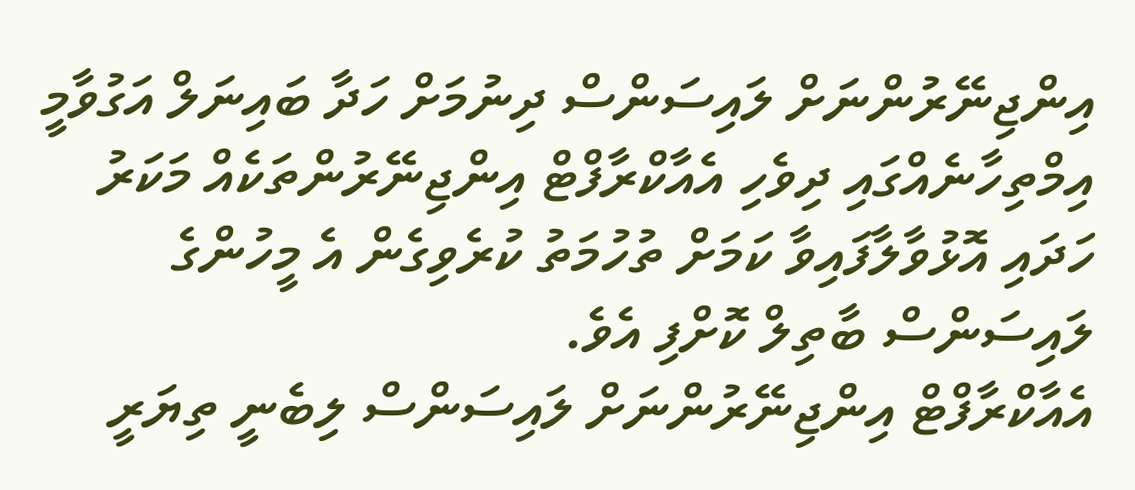އިންޖިނޭރުންނަށް ލައިސަންސް ދިނުމަށް ހަދާ ބައިނަލް އަގުވާމީ އިމްތިހާނެއްގައި ދިވެހި އެއާކްރާފްޓް އިންޖިނޭރުންތަކެއް މަކަރު ހަދައި އޮޅުވާލާފައިވާ ކަމަށް ތުހުމަތު ކުރެވިގެން އެ މީހުންގެ ލައިސަންސް ބާތިލް ކޮށްފި އެވެ.
އެއާކްރާފްޓް އިންޖިނޭރުންނަށް ލައިސަންސް ލިބެނީ ތިޔަރީ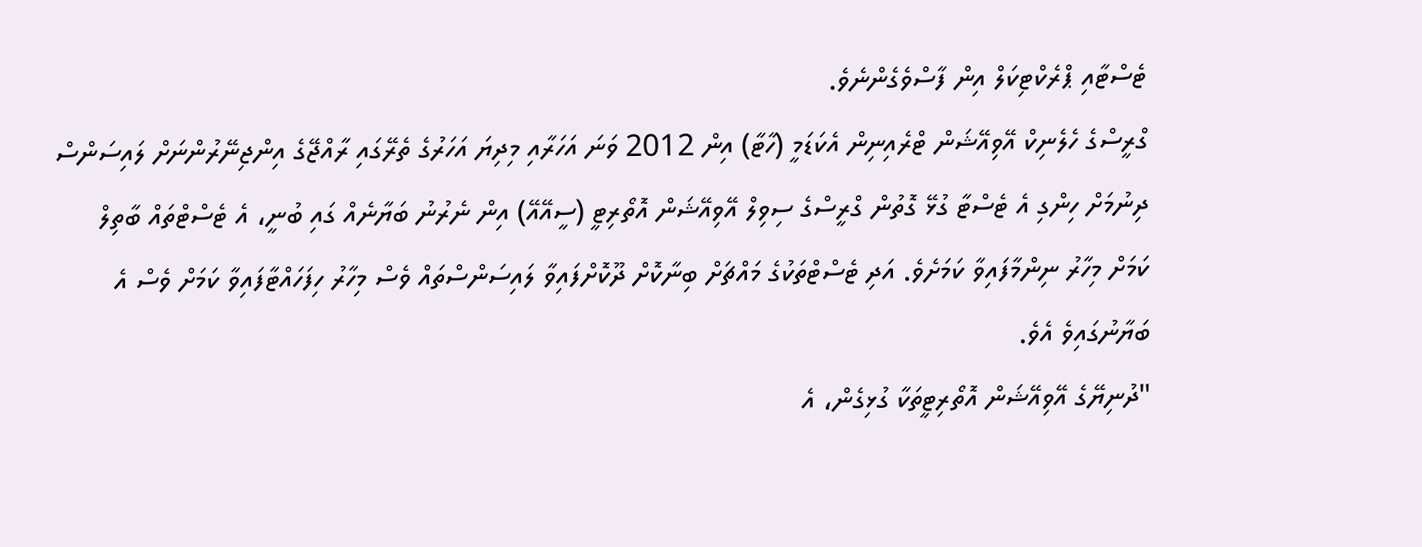ޓެސްޓާއި ޕްރެކްޓިކަލް އިން ފާސްވެގެންނެވެ.
ގްރީސްގެ ހެލެނިކް އޭވިއޭޝަން ޓްރެއިނިން އެކަޑަމީ (ހާޓާ) އިން 2012 ވަނަ އަހަރާއި މިދިޔަ އަހަރުގެ ތެރޭގައި ރާއްޖޭގެ އިންޖިނޭރުންނަށް ލައިސަންސް ދިނުމަށް ހިންގި އެ ޓެސްޓާ ގުޅޭ ގޮތުން ގްރީސްގެ ސިވިލް އޭވިއޭޝަން އޮތޯރިޓީ (ސީއޭއޭ) އިން ނެރުނު ބަޔާނެއް ގައި ބުނީ، އެ ޓެސްޓްތައް ބާތިލް ކަމަށް މިހާރު ނިންމާފައިވާ ކަމަށެވެ. އަދި ޓެސްޓްތަކުގެ މައްޗަށް ބިނާކޮށް ދޫކޮށްފައިވާ ލައިސަންސްތައް ވެސް މިހާރު ހިފަހައްޓާފައިވާ ކަމަށް ވެސް އެ ބަޔާނުގައިވެ އެވެ.
"ދުނިޔޭގެ އޭވިއޭޝަން އޮތޯރިޓީތަކާ ގުޅިގެން، އެ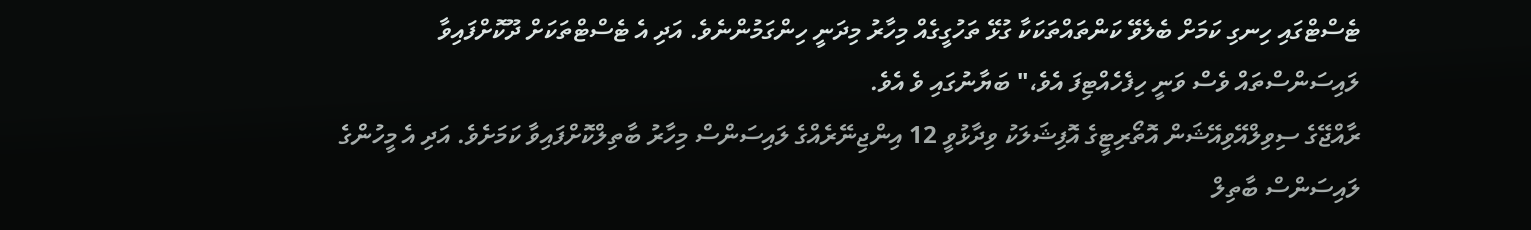ޓެސްޓްގައި ހިނގި ކަމަށް ބެލެވޭ ކަންތައްތަކަކާ ގުޅޭ ތަހުގީގެއް މިހާރު މިދަނީ ހިންގަމުންނެވެ. އަދި އެ ޓެސްޓްތަކަށް ދޫކޮށްފައިވާ ލައިސަންސްތައް ވެސް ވަނީ ހިފެހެއްޓިފަ އެވެ،" ބަޔާނުގައި ވެ އެވެ.
ރާއްޖޭގެ ސިވިލްއޭވިއޭޝަން އޮތޯރިޓީގެ އޮފިޝަލަކު ވިދާޅުވީ 12 އިންޖިނޭރެއްގެ ލައިސަންސް މިހާރު ބާތިލްކޮށްފައިވާ ކަމަށެވެ. އަދި އެ މީހުންގެ ލައިސަންސް ބާތިލް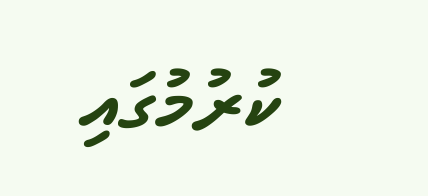ކުރުމުގައި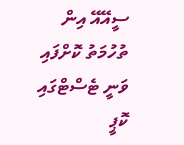ސީއޭއޭ އިން ތުހުމަތު ކޮށްފައި ވަނީ ޓެސްޓްގައި ކޮޕީ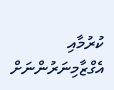ކުރުމާއި އެގްޒާމިނަރުންނަށް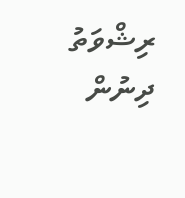ރިޝްވަތު ދިނުން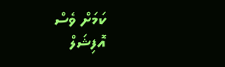ކަމަށް ވެސް އޮފިޝަލް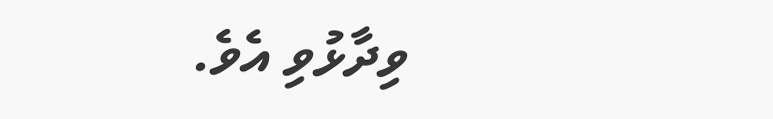ވިދާޅުވި އެވެ.